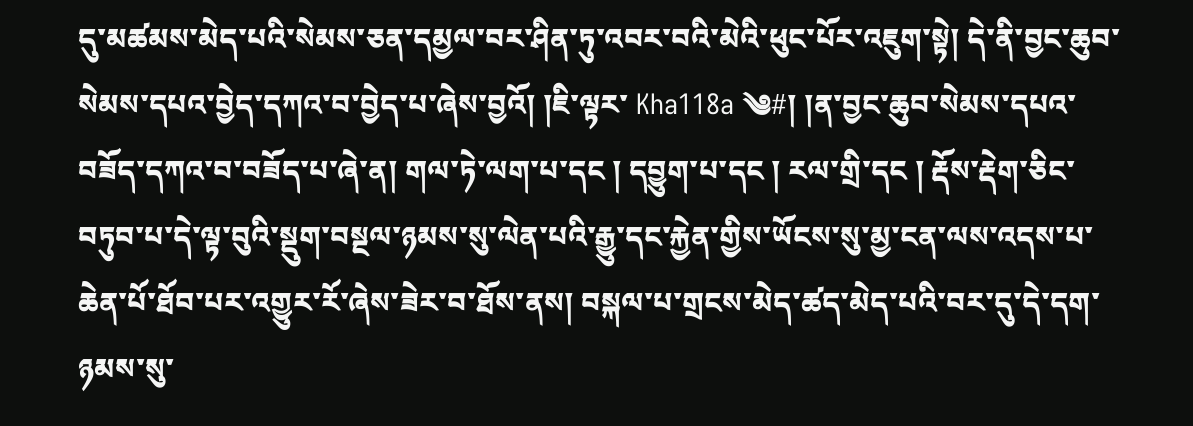དུ་མཚམས་མེད་པའི་སེམས་ཅན་དམྱལ་བར་ཤིན་ཏུ་འབར་བའི་མེའི་ཕུང་པོར་འཇུག་སྟེ། དེ་ནི་བྱང་ཆུབ་སེམས་དཔའ་བྱེད་དཀའ་བ་བྱེད་པ་ཞེས་བྱའོ། །ཇི་ལྟར་ Kha118a ༄#། །ན་བྱང་ཆུབ་སེམས་དཔའ་བཟོད་དཀའ་བ་བཟོད་པ་ཞེ་ན། གལ་ཏེ་ལག་པ་དང ། དབྱུག་པ་དང ། རལ་གྲི་དང ། རྡོས་རྡེག་ཅིང་བཏུབ་པ་དེ་ལྟ་བུའི་སྡུག་བསྔལ་ཉམས་སུ་ལེན་པའི་རྒྱུ་དང་རྐྱེན་གྱིས་ཡོངས་སུ་མྱ་ངན་ལས་འདས་པ་ཆེན་པོ་ཐོབ་པར་འགྱུར་རོ་ཞེས་ཟེར་བ་ཐོས་ནས། བསྐལ་པ་གྲངས་མེད་ཚད་མེད་པའི་བར་དུ་དེ་དག་ཉམས་སུ་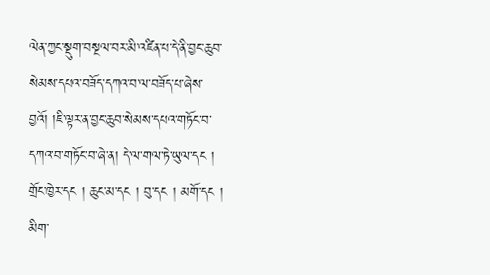ལེན་ཀྱང་སྡུག་བསྔལ་བར་མི་འཛིན་པ་དེ་ནི་བྱང་ཆུབ་སེམས་དཔའ་བཟོད་དཀའ་བ་ལ་བཟོད་པ་ཞེས་བྱའོ། །ཇི་ལྟར་ན་བྱང་ཆུབ་སེམས་དཔའ་གཏོང་བ་དཀའ་བ་གཏོང་བ་ཞེ་ན། དེ་ལ་གལ་ཏེ་ཡུལ་དང ། གྲོང་ཁྱེར་དང ། ཆུང་མ་དང ། བུ་དང ། མགོ་དང ། མིག་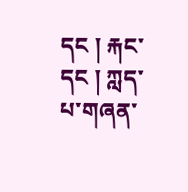དང ། རྐང་དང ། ཀླད་པ་གཞན་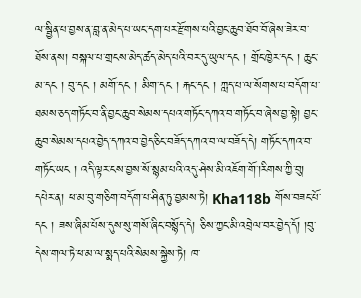ལ་སྦྱིན་པ་བྱས་ན་བླ་ན་མེད་པ་ཡང་དག་པར་རྫོགས་པའི་བྱང་ཆུབ་ཐོབ་བོ་ཞེས་ཟེར་བ་ཐོས་ནས། བསྐལ་པ་གྲངས་མེད་ཚད་མེད་པའི་བར་དུ་ཡུལ་དང ། གྲོང་ཁྱེར་དང ། ཆུང་མ་དང ། བུ་དང ། མགོ་དང ། མིག་དང ། རྐང་དང ། ཀླད་པ་ལ་སོགས་པ་བདོག་པ་ཐམས་ཅད་གཏོང་བ་ནི་བྱང་ཆུབ་སེམས་དཔའ་གཏོང་དཀའ་བ་གཏོང་བ་ཞེས་བྱ་སྟེ། བྱང་ཆུབ་སེམས་དཔའ་བྱེད་དཀའ་བ་བྱེད་ཅིང་བཟོད་དཀའ་བ་ལ་བཟོད་དེ། གཏོང་དཀའ་བ་གཏོང་ཡང ། འདི་ལྟར་ངས་བྱས་སོ་སྙམ་པའི་འདུ་ཤེས་མི་འཇོག་གོ་།རིགས་ཀྱི་བུ། དཔེར་ན། ཕ་མ་བུ་གཅིག་བདོག་པ་ཤིན་ཏུ་བྱམས་ཏེ། Kha118b གོས་བཟང་པོ་དང ། ཟས་ཞིམ་པོས་དུས་སུ་གསོ་ཞིང་བསྙོད་དེ། ཅིས་ཀྱང་མི་འབྲེལ་བར་བྱེད་དོ། །བུ་དེས་གལ་ཏེ་ཕ་མ་ལ་སྨད་པའི་སེམས་སྐྱེས་ཏེ། ཁ་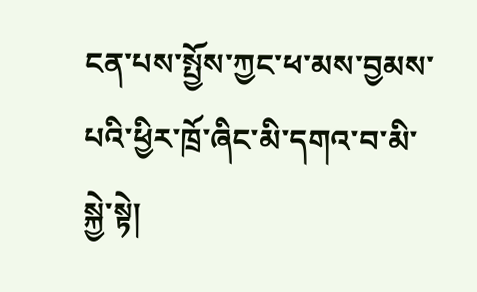ངན་པས་སྤྱོས་ཀྱང་ཕ་མས་བྱམས་པའི་ཕྱིར་ཁྲོ་ཞིང་མི་དགའ་བ་མི་སྐྱེ་སྟེ།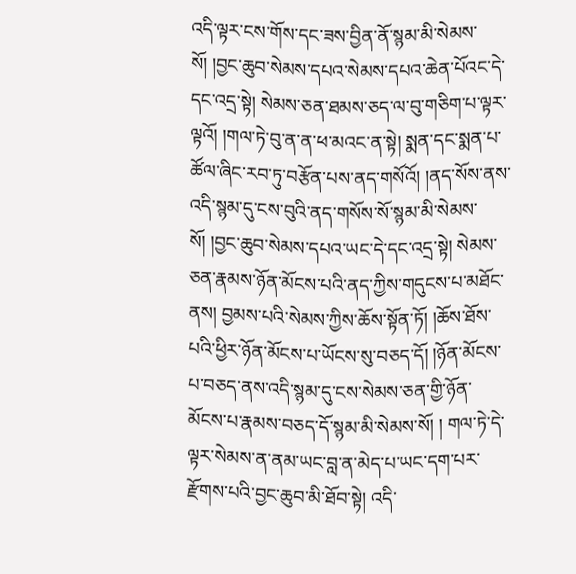འདི་ལྟར་ངས་གོས་དང་ཟས་བྱིན་ནོ་སྙམ་མི་སེམས་སོ། །བྱང་ཆུབ་སེམས་དཔའ་སེམས་དཔའ་ཆེན་པོའང་དེ་དང་འདྲ་སྟེ། སེམས་ཅན་ཐམས་ཅད་ལ་བུ་གཅིག་པ་ལྟར་ལྟའོ། །གལ་ཏེ་བུ་ན་ན་ཕ་མའང་ན་སྟེ། སྨན་དང་སྨན་པ་ཚོལ་ཞིང་རབ་ཏུ་བརྩོན་པས་ནད་གསོའོ། །ནད་སོས་ནས་འདི་སྙམ་དུ་ངས་བུའི་ནད་གསོས་སོ་སྙམ་མི་སེམས་སོ། །བྱང་ཆུབ་སེམས་དཔའ་ཡང་དེ་དང་འདྲ་སྟེ། སེམས་ཅན་རྣམས་ཉོན་མོངས་པའི་ནད་ཀྱིས་གདུངས་པ་མཐོང་ནས། བྱམས་པའི་སེམས་ཀྱིས་ཆོས་སྟོན་ཏོ། །ཆོས་ཐོས་པའི་ཕྱིར་ཉོན་མོངས་པ་ཡོངས་སུ་བཅད་དོ། །ཉོན་མོངས་པ་བཅད་ནས་འདི་སྙམ་དུ་ངས་སེམས་ཅན་གྱི་ཉོན་མོངས་པ་རྣམས་བཅད་དོ་སྙམ་མི་སེམས་སོ། ། གལ་ཏེ་དེ་ལྟར་སེམས་ན་ནམ་ཡང་བླ་ན་མེད་པ་ཡང་དག་པར་རྫོགས་པའི་བྱང་ཆུབ་མི་ཐོབ་སྟེ། འདི་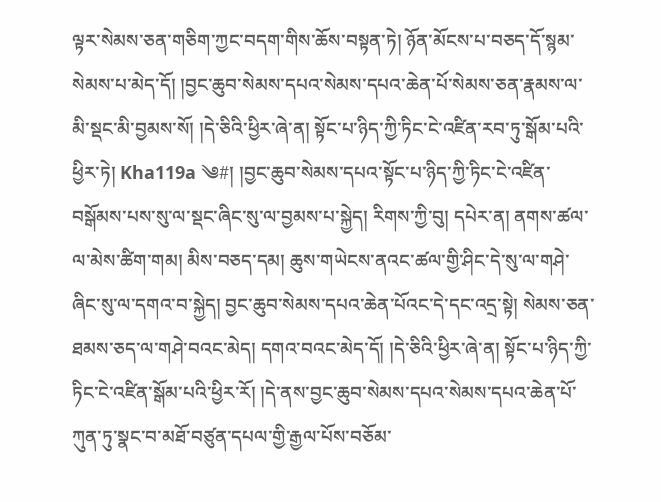ལྟར་སེམས་ཅན་གཅིག་ཀྱང་བདག་གིས་ཆོས་བསྟན་ཏེ། ཉོན་མོངས་པ་བཅད་དོ་སྙམ་སེམས་པ་མེད་དོ། །བྱང་ཆུབ་སེམས་དཔའ་སེམས་དཔའ་ཆེན་པོ་སེམས་ཅན་རྣམས་ལ་མི་སྡང་མི་བྱམས་སོ། །དེ་ཅིའི་ཕྱིར་ཞེ་ན། སྟོང་པ་ཉིད་ཀྱི་ཏིང་ངེ་འཛིན་རབ་ཏུ་སྒོམ་པའི་ཕྱིར་ཏེ། Kha119a ༄#། །བྱང་ཆུབ་སེམས་དཔའ་སྟོང་པ་ཉིད་ཀྱི་ཏིང་ངེ་འཛིན་བསྒོམས་པས་སུ་ལ་སྡང་ཞིང་སུ་ལ་བྱམས་པ་སྐྱེད། རིགས་ཀྱི་བུ། དཔེར་ན། ནགས་ཚལ་ལ་མེས་ཚིག་གམ། མིས་བཅད་དམ། ཆུས་གཡེངས་ནའང་ཚལ་གྱི་ཤིང་དེ་སུ་ལ་གཤེ་ཞིང་སུ་ལ་དགའ་བ་སྐྱེད། བྱང་ཆུབ་སེམས་དཔའ་ཆེན་པོའང་དེ་དང་འདྲ་སྟེ། སེམས་ཅན་ཐམས་ཅད་ལ་གཤེ་བའང་མེད། དགའ་བའང་མེད་དོ། །དེ་ཅིའི་ཕྱིར་ཞེ་ན། སྟོང་པ་ཉིད་ཀྱི་ཏིང་ངེ་འཛིན་སྒོམ་པའི་ཕྱིར་རོ། །དེ་ནས་བྱང་ཆུབ་སེམས་དཔའ་སེམས་དཔའ་ཆེན་པོ་ཀུན་ཏུ་སྣང་བ་མཐོ་བཙུན་དཔལ་གྱི་རྒྱལ་པོས་བཅོམ་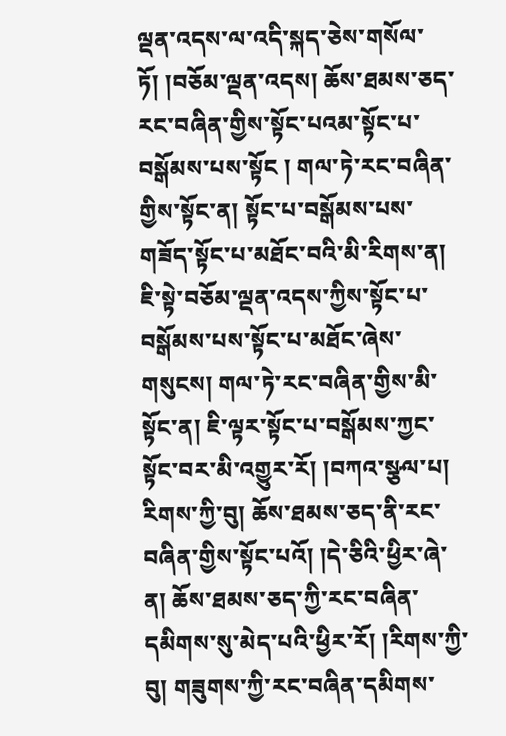ལྡན་འདས་ལ་འདི་སྐད་ཅེས་གསོལ་ཏོ། །བཅོམ་ལྡན་འདས། ཆོས་ཐམས་ཅད་རང་བཞིན་གྱིས་སྟོང་པའམ་སྟོང་པ་བསྒོམས་པས་སྟོང ། གལ་ཏེ་རང་བཞིན་གྱིས་སྟོང་ན། སྟོང་པ་བསྒོམས་པས་གཟོད་སྟོང་པ་མཐོང་བའི་མི་རིགས་ན། ཇི་སྟེ་བཅོམ་ལྡན་འདས་ཀྱིས་སྟོང་པ་བསྒོམས་པས་སྟོང་པ་མཐོང་ཞེས་གསུངས། གལ་ཏེ་རང་བཞིན་གྱིས་མི་སྟོང་ན། ཇི་ལྟར་སྟོང་པ་བསྒོམས་ཀྱང་སྟོང་བར་མི་འགྱུར་རོ། །བཀའ་སྩལ་པ། རིགས་ཀྱི་བུ། ཆོས་ཐམས་ཅད་ནི་རང་བཞིན་གྱིས་སྟོང་པའོ། །དེ་ཅིའི་ཕྱིར་ཞེ་ན། ཆོས་ཐམས་ཅད་ཀྱི་རང་བཞིན་དམིགས་སུ་མེད་པའི་ཕྱིར་རོ། །རིགས་ཀྱི་བུ། གཟུགས་ཀྱི་རང་བཞིན་དམིགས་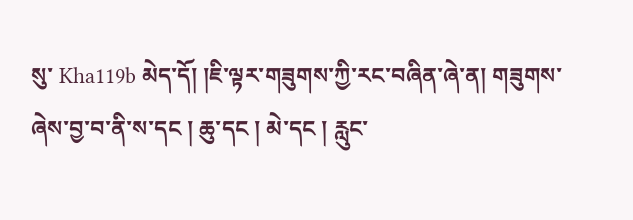སུ་ Kha119b མེད་དོ། །ཇི་ལྟར་གཟུགས་ཀྱི་རང་བཞིན་ཞེ་ན། གཟུགས་ཞེས་བྱ་བ་ནི་ས་དང ། ཆུ་དང ། མེ་དང ། རླུང་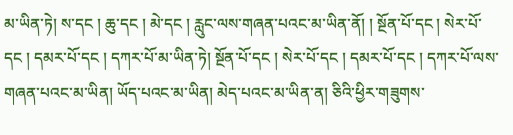མ་ཡིན་ཏེ། ས་དང ། ཆུ་དང ། མེ་དང ། རླུང་ལས་གཞན་པའང་མ་ཡིན་ནོ། ། སྔོན་པོ་དང ། སེར་པོ་དང ། དམར་པོ་དང ། དཀར་པོ་མ་ཡིན་ཏེ། སྔོན་པོ་དང ། སེར་པོ་དང ། དམར་པོ་དང ། དཀར་པོ་ལས་གཞན་པའང་མ་ཡིན། ཡོད་པའང་མ་ཡིན། མེད་པའང་མ་ཡིན་ན། ཅིའི་ཕྱིར་གཟུགས་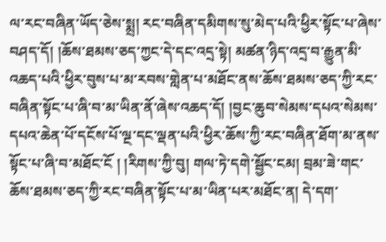ལ་རང་བཞིན་ཡོད་ཅེས་སྨྲ། རང་བཞིན་དམིགས་སུ་མེད་པའི་ཕྱིར་སྟོང་པ་ཞེས་བཤད་དོ། །ཆོས་ཐམས་ཅད་ཀྱང་དེ་དང་འདྲ་སྟེ། མཚན་ཉིད་འདྲ་བ་རྒྱུན་མི་འཆད་པའི་ཕྱིར་བུས་པ་མ་རབས་གླེན་པ་མཐོང་ནས་ཆོས་ཐམས་ཅད་ཀྱི་རང་བཞིན་སྟོང་པ་ཞི་བ་མ་ཡིན་ནོ་ཞེས་འཆད་དོ། །བྱང་ཆུབ་སེམས་དཔའ་སེམས་དཔའ་ཆེན་པོ་དངོས་པོ་ལྔ་དང་ལྡན་པའི་ཕྱིར་ཆོས་ཀྱི་རང་བཞིན་ཐོག་མ་ནས་སྟོང་པ་ཞི་བ་མཐོང་ངོ ། །རིགས་ཀྱི་བུ། གལ་ཏེ་དགེ་སྦྱོང་ངམ། བྲམ་ཟེ་གང་ཆོས་ཐམས་ཅད་ཀྱི་རང་བཞིན་སྟོང་པ་མ་ཡིན་པར་མཐོང་ན། དེ་དག་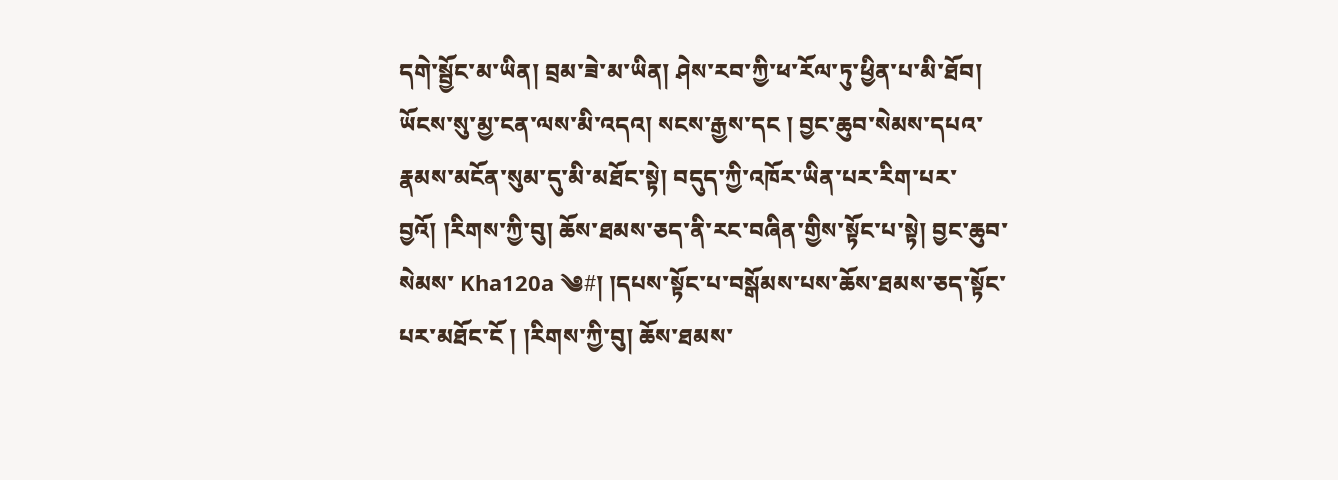དགེ་སྦྱོང་མ་ཡིན། བྲམ་ཟེ་མ་ཡིན། ཤེས་རབ་ཀྱི་ཕ་རོལ་ཏུ་ཕྱིན་པ་མི་ཐོབ། ཡོངས་སུ་མྱ་ངན་ལས་མི་འདའ། སངས་རྒྱས་དང ། བྱང་ཆུབ་སེམས་དཔའ་རྣམས་མངོན་སུམ་དུ་མི་མཐོང་སྟེ། བདུད་ཀྱི་འཁོར་ཡིན་པར་རིག་པར་བྱའོ། །རིགས་ཀྱི་བུ། ཆོས་ཐམས་ཅད་ནི་རང་བཞིན་གྱིས་སྟོང་པ་སྟེ། བྱང་ཆུབ་སེམས་ Kha120a ༄#། །དཔས་སྟོང་པ་བསྒོམས་པས་ཆོས་ཐམས་ཅད་སྟོང་པར་མཐོང་ངོ ། །རིགས་ཀྱི་བུ། ཆོས་ཐམས་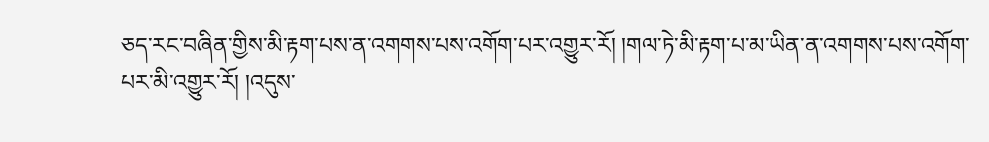ཅད་རང་བཞིན་གྱིས་མི་རྟག་པས་ན་འགགས་པས་འགོག་པར་འགྱུར་རོ། །གལ་ཏེ་མི་རྟག་པ་མ་ཡིན་ན་འགགས་པས་འགོག་པར་མི་འགྱུར་རོ། །འདུས་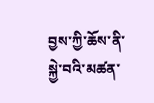བྱས་ཀྱི་ཆོས་ནི་སྐྱེ་བའི་མཚན་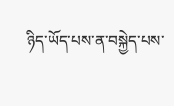ཉིད་ཡོད་པས་ན་བསྐྱེད་པས་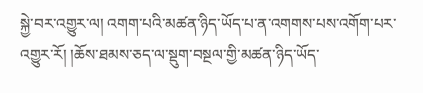སྐྱེ་བར་འགྱུར་ལ། འགག་པའི་མཚན་ཉིད་ཡོད་པ་ན་འགགས་པས་འགོག་པར་འགྱུར་རོ། །ཆོས་ཐམས་ཅད་ལ་སྡུག་བསྔལ་གྱི་མཚན་ཉིད་ཡོད་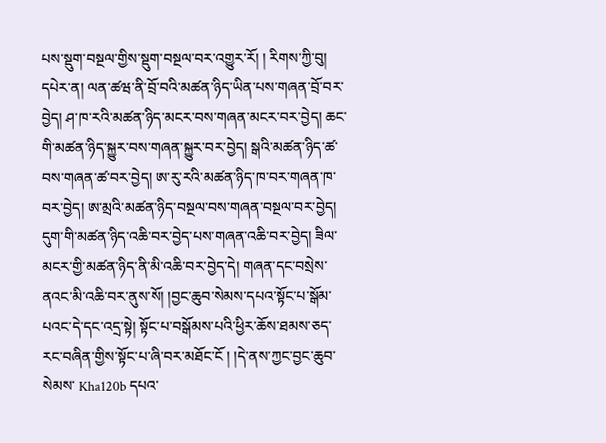པས་སྡུག་བསྔལ་གྱིས་སྡུག་བསྔལ་བར་འགྱུར་རོ། ། རིགས་ཀྱི་བུ། དཔེར་ན། ལན་ཚཝ་ནི་བྲོ་བའི་མཚན་ཉིད་ཡིན་པས་གཞན་བྲོ་བར་བྱེད། ཤ་ཁ་རའི་མཚན་ཉིད་མངར་བས་གཞན་མངར་བར་བྱེད། ཆང་གི་མཚན་ཉིད་སྐྱུར་བས་གཞན་སྐྱུར་བར་བྱེད། སྒའི་མཚན་ཉིད་ཚ་བས་གཞན་ཚ་བར་བྱེད། ཨ་རུ་རའི་མཚན་ཉིད་ཁ་བར་གཞན་ཁ་བར་བྱེད། ཨ་མྲའི་མཚན་ཉིད་བསྔལ་བས་གཞན་བསྔལ་བར་བྱེད། དུག་གི་མཚན་ཉིད་འཆི་བར་བྱེད་པས་གཞན་འཆི་བར་བྱེད། ཟིལ་མངར་གྱི་མཚན་ཉིད་ནི་མི་འཆི་བར་བྱེད་དེ། གཞན་དང་བསྲེས་ནའང་མི་འཆི་བར་ནུས་སོ། །བྱང་ཆུབ་སེམས་དཔའ་སྟོང་པ་སྒོམ་པའང་དེ་དང་འདྲ་སྟེ། སྟོང་པ་བསྒོམས་པའི་ཕྱིར་ཆོས་ཐམས་ཅད་རང་བཞིན་གྱིས་སྟོང་པ་ཞི་བར་མཐོང་ངོ ། །དེ་ནས་ཀྱང་བྱང་ཆུབ་སེམས་ Kha120b དཔའ་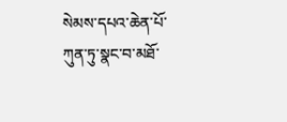སེམས་དཔའ་ཆེན་པོ་ཀུན་ཏུ་སྣང་བ་མཐོ་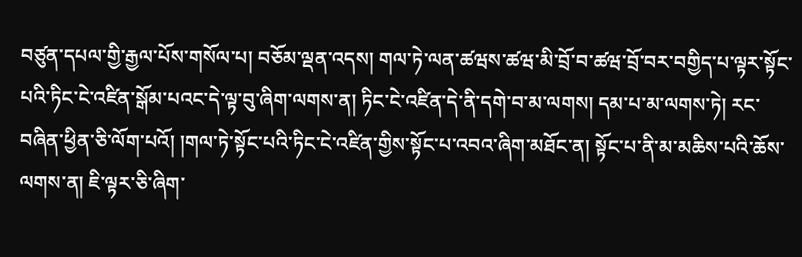བཙུན་དཔལ་གྱི་རྒྱལ་པོས་གསོལ་པ། བཅོམ་ལྡན་འདས། གལ་ཏེ་ལན་ཚཝས་ཚཝ་མི་བྲོ་བ་ཚཝ་བྲོ་བར་བགྱིད་པ་ལྟར་སྟོང་པའི་ཏིང་ངེ་འཛིན་སྒོམ་པའང་དེ་ལྟ་བུ་ཞིག་ལགས་ན། ཏིང་ངེ་འཛིན་དེ་ནི་དགེ་བ་མ་ལགས། དམ་པ་མ་ལགས་ཏེ། རང་བཞིན་ཕྱིན་ཅི་ལོག་པའོ། །གལ་ཏེ་སྟོང་པའི་ཏིང་ངེ་འཛིན་གྱིས་སྟོང་པ་འབའ་ཞིག་མཐོང་ན། སྟོང་པ་ནི་མ་མཆིས་པའི་ཆོས་ལགས་ན། ཇི་ལྟར་ཅི་ཞིག་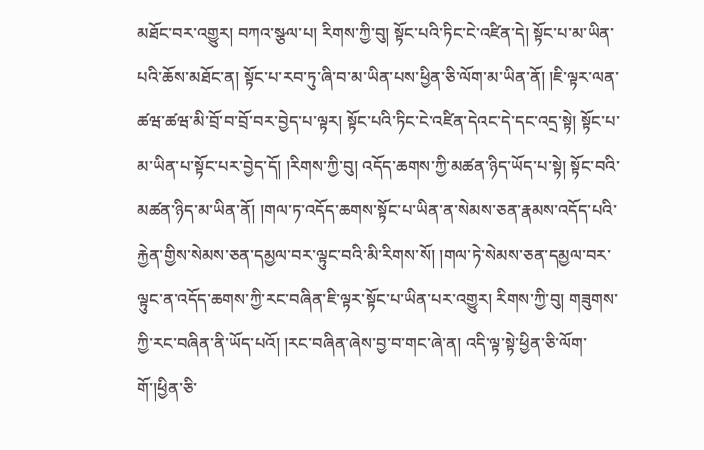མཐོང་བར་འགྱུར། བཀའ་སྩལ་པ། རིགས་ཀྱི་བུ། སྟོང་པའི་ཏིང་ངེ་འཛིན་དེ། སྟོང་པ་མ་ཡིན་པའི་ཆོས་མཐོང་ན། སྟོང་པ་རབ་ཏུ་ཞི་བ་མ་ཡིན་པས་ཕྱིན་ཅི་ལོག་མ་ཡིན་ནོ། །ཇི་ལྟར་ལན་ཚཝ་ཚཝ་མི་བྲོ་བ་བྲོ་བར་བྱེད་པ་ལྟར། སྟོང་པའི་ཏིང་ངེ་འཛིན་དེའང་དེ་དང་འདྲ་སྟེ། སྟོང་པ་མ་ཡིན་པ་སྟོང་པར་བྱེད་དོ། །རིགས་ཀྱི་བུ། འདོད་ཆགས་ཀྱི་མཚན་ཉིད་ཡོད་པ་སྟེ། སྟོང་བའི་མཚན་ཉིད་མ་ཡིན་ནོ། །གལ་ཏ་འདོད་ཆགས་སྟོང་པ་ཡིན་ན་སེམས་ཅན་རྣམས་འདོད་པའི་རྐྱེན་གྱིས་སེམས་ཅན་དམྱལ་བར་ལྟུང་བའི་མི་རིགས་སོ། །གལ་ཏེ་སེམས་ཅན་དམྱལ་བར་ལྟུང་ན་འདོད་ཆགས་ཀྱི་རང་བཞིན་ཇི་ལྟར་སྟོང་པ་ཡིན་པར་འགྱུར། རིགས་ཀྱི་བུ། གཟུགས་ཀྱི་རང་བཞིན་ནི་ཡོད་པའོ། །རང་བཞིན་ཞེས་བྱ་བ་གང་ཞེ་ན། འདི་ལྟ་སྟེ་ཕྱིན་ཅི་ལོག་གོ་།ཕྱིན་ཅི་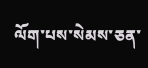ལོག་པས་སེམས་ཅན་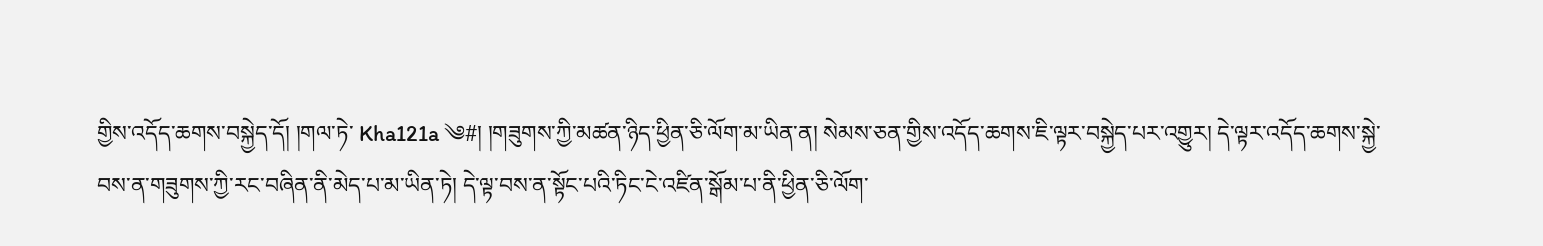གྱིས་འདོད་ཆགས་བསྐྱེད་དོ། །གལ་ཏེ་ Kha121a ༄#། །གཟུགས་ཀྱི་མཚན་ཉིད་ཕྱིན་ཅི་ལོག་མ་ཡིན་ན། སེམས་ཅན་གྱིས་འདོད་ཆགས་ཇི་ལྟར་བསྐྱེད་པར་འགྱུར། དེ་ལྟར་འདོད་ཆགས་སྐྱེ་བས་ན་གཟུགས་ཀྱི་རང་བཞིན་ནི་མེད་པ་མ་ཡིན་ཏེ། དེ་ལྟ་བས་ན་སྟོང་པའི་ཏིང་ངེ་འཛིན་སྒོམ་པ་ནི་ཕྱིན་ཅི་ལོག་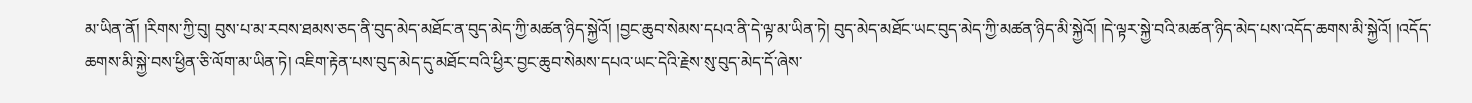མ་ཡིན་ནོ། །རིགས་ཀྱི་བུ། བུས་པ་མ་རབས་ཐམས་ཅད་ནི་བུད་མེད་མཐོང་ན་བུད་མེད་ཀྱི་མཚན་ཉིད་སྐྱེའོ། །བྱང་ཆུབ་སེམས་དཔའ་ནི་དེ་ལྟ་མ་ཡིན་ཏེ། བུད་མེད་མཐོང་ཡང་བུད་མེད་ཀྱི་མཚན་ཉིད་མི་སྐྱེའོ། །དེ་ལྟར་སྐྱེ་བའི་མཚན་ཉིད་མེད་པས་འདོད་ཆགས་མི་སྐྱེའོ། །འདོད་ཆགས་མི་སྐྱེ་བས་ཕྱིན་ཅི་ལོག་མ་ཡིན་ཏེ། འཇིག་རྟེན་པས་བུད་མེད་དུ་མཐོང་བའི་ཕྱིར་བྱང་ཆུབ་སེམས་དཔའ་ཡང་དེའི་རྗེས་སུ་བུད་མེད་དོ་ཞེས་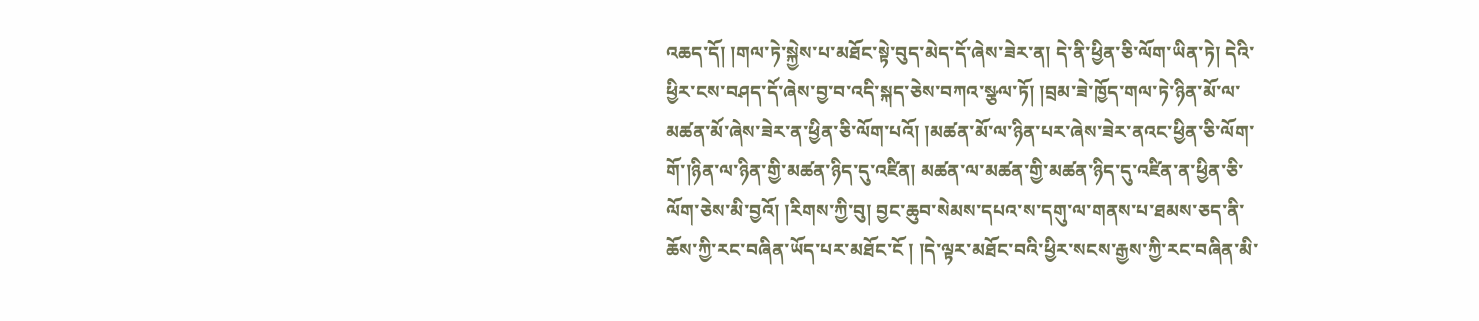འཆད་དོ། །གལ་ཏེ་སྐྱེས་པ་མཐོང་སྟེ་བུད་མེད་དོ་ཞེས་ཟེར་ན། དེ་ནི་ཕྱིན་ཅི་ལོག་ཡིན་ཏེ། དེའི་ཕྱིར་ངས་བཤད་དོ་ཞེས་བྱ་བ་འདི་སྐད་ཅེས་བཀའ་སྩལ་ཏོ། །བྲམ་ཟེ་ཁྱོད་གལ་ཏེ་ཉིན་མོ་ལ་མཚན་མོ་ཞེས་ཟེར་ན་ཕྱིན་ཅི་ལོག་པའོ། །མཚན་མོ་ལ་ཉིན་པར་ཞེས་ཟེར་ནའང་ཕྱིན་ཅི་ལོག་གོ་།ཉིན་ལ་ཉིན་གྱི་མཚན་ཉིད་དུ་འཛིན། མཚན་ལ་མཚན་གྱི་མཚན་ཉིད་དུ་འཛིན་ན་ཕྱིན་ཅི་ལོག་ཅེས་མི་བྱའོ། །རིགས་ཀྱི་བུ། བྱང་ཆུབ་སེམས་དཔའ་ས་དགུ་ལ་གནས་པ་ཐམས་ཅད་ནི་ཆོས་ཀྱི་རང་བཞིན་ཡོད་པར་མཐོང་ངོ ། །དེ་ལྟར་མཐོང་བའི་ཕྱིར་སངས་རྒྱས་ཀྱི་རང་བཞིན་མི་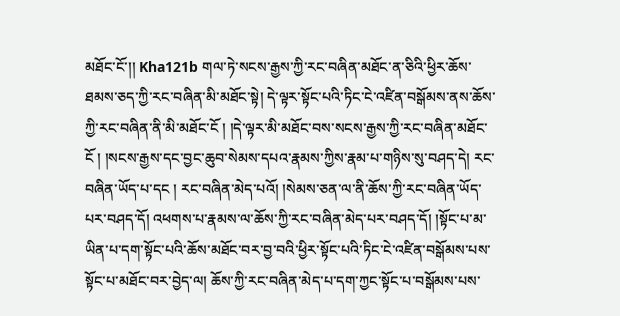མཐོང་ངོ་།། Kha121b གལ་ཏེ་སངས་རྒྱས་ཀྱི་རང་བཞིན་མཐོང་ན་ཅིའི་ཕྱིར་ཆོས་ཐམས་ཅད་ཀྱི་རང་བཞིན་མི་མཐོང་སྟེ། དེ་ལྟར་སྟོང་པའི་ཏིང་ངེ་འཛིན་བསྒོམས་ནས་ཆོས་ཀྱི་རང་བཞིན་ནི་མི་མཐོང་ངོ ། །དེ་ལྟར་མི་མཐོང་བས་སངས་རྒྱས་ཀྱི་རང་བཞིན་མཐོང་ངོ ། །སངས་རྒྱས་དང་བྱང་ཆུབ་སེམས་དཔའ་རྣམས་ཀྱིས་རྣམ་པ་གཉིས་སུ་བཤད་དེ། རང་བཞིན་ཡོད་པ་དང ། རང་བཞིན་མེད་པའོ། །སེམས་ཅན་ལ་ནི་ཆོས་ཀྱི་རང་བཞིན་ཡོད་པར་བཤད་དོ། འཕགས་པ་རྣམས་ལ་ཆོས་ཀྱི་རང་བཞིན་མེད་པར་བཤད་དོ། །སྟོང་པ་མ་ཡིན་པ་དག་སྟོང་པའི་ཆོས་མཐོང་བར་བྱ་བའི་ཕྱིར་སྟོང་པའི་ཏིང་ངེ་འཛིན་བསྒོམས་པས་སྟོང་པ་མཐོང་བར་བྱེད་ལ། ཆོས་ཀྱི་རང་བཞིན་མེད་པ་དག་ཀྱང་སྟོང་པ་བསྒོམས་པས་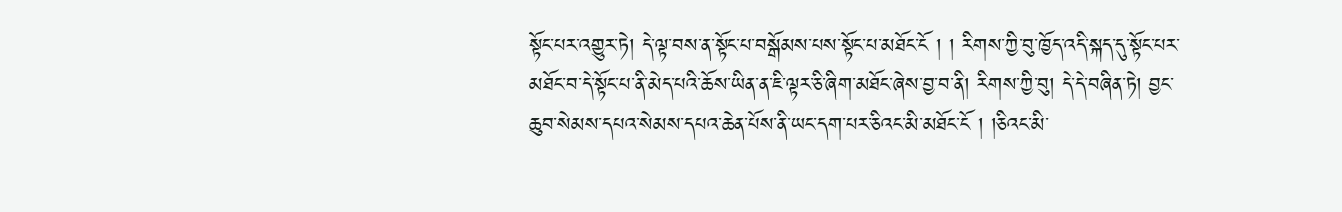སྟོང་པར་འགྱུར་ཏེ། དེ་ལྟ་བས་ན་སྟོང་པ་བསྒོམས་པས་སྟོང་པ་མཐོང་ངོ ། ། རིགས་ཀྱི་བུ་ཁྱོད་འདི་སྐད་དུ་སྟོང་པར་མཐོང་བ་དེ་སྟོང་པ་ནི་མེད་པའི་ཆོས་ཡིན་ན་ཇི་ལྟར་ཅི་ཞིག་མཐོང་ཞེས་བྱ་བ་ནི། རིགས་ཀྱི་བུ། དེ་དེ་བཞིན་ཏེ། བྱང་ཆུབ་སེམས་དཔའ་སེམས་དཔའ་ཆེན་པོས་ནི་ཡང་དག་པར་ཅིའང་མི་མཐོང་ངོ ། །ཅིའང་མི་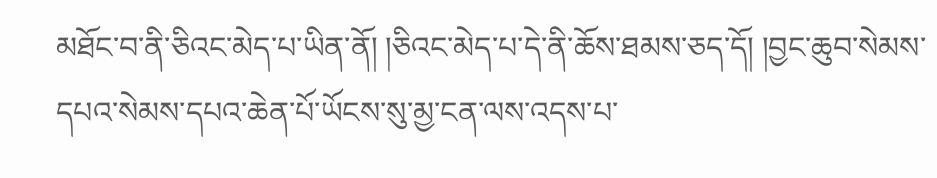མཐོང་བ་ནི་ཅིའང་མེད་པ་ཡིན་ནོ། །ཅིའང་མེད་པ་དེ་ནི་ཆོས་ཐམས་ཅད་དོ། །བྱང་ཆུབ་སེམས་དཔའ་སེམས་དཔའ་ཆེན་པོ་ཡོངས་སུ་མྱ་ངན་ལས་འདས་པ་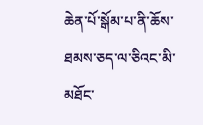ཆེན་པོ་སྒོམ་པ་ནི་ཆོས་ཐམས་ཅད་ལ་ཅིའང་མི་མཐོང་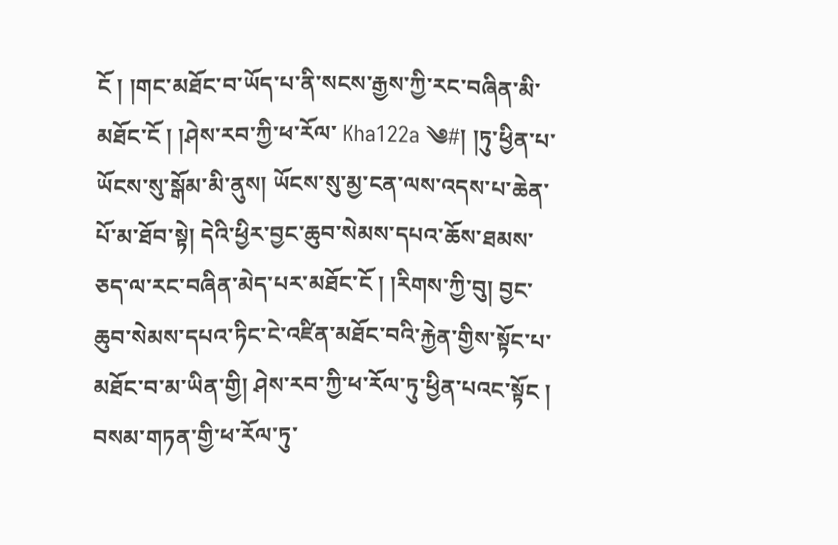ངོ ། །གང་མཐོང་བ་ཡོད་པ་ནི་སངས་རྒྱས་ཀྱི་རང་བཞིན་མི་མཐོང་ངོ ། །ཤེས་རབ་ཀྱི་ཕ་རོལ་ Kha122a ༄#། །ཏུ་ཕྱིན་པ་ཡོངས་སུ་སྒོམ་མི་ནུས། ཡོངས་སུ་མྱ་ངན་ལས་འདས་པ་ཆེན་པོ་མ་ཐོབ་སྟེ། དེའི་ཕྱིར་བྱང་ཆུབ་སེམས་དཔའ་ཆོས་ཐམས་ཅད་ལ་རང་བཞིན་མེད་པར་མཐོང་ངོ ། །རིགས་ཀྱི་བུ། བྱང་ཆུབ་སེམས་དཔའ་ཏིང་ངེ་འཛིན་མཐོང་བའི་རྐྱེན་གྱིས་སྟོང་པ་མཐོང་བ་མ་ཡིན་གྱི། ཤེས་རབ་ཀྱི་ཕ་རོལ་ཏུ་ཕྱིན་པའང་སྟོང ། བསམ་གཏན་གྱི་ཕ་རོལ་ཏུ་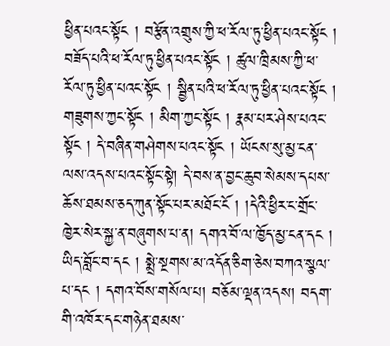ཕྱིན་པའང་སྟོང ། བརྩོན་འགྲུས་ཀྱི་ཕ་རོལ་ཏུ་ཕྱིན་པའང་སྟོང ། བཟོད་པའི་ཕ་རོལ་ཏུ་ཕྱིན་པའང་སྟོང ། ཚུལ་ཁྲིམས་ཀྱི་ཕ་རོལ་ཏུ་ཕྱིན་པའང་སྟོང ། སྦྱིན་པའི་ཕ་རོལ་ཏུ་ཕྱིན་པའང་སྟོང ། གཟུགས་ཀྱང་སྟོང ། མིག་ཀྱང་སྟོང ། རྣམ་པར་ཤེས་པའང་སྟོང ། དེ་བཞིན་གཤེགས་པའང་སྟོང ། ཡོངས་སུ་མྱ་ངན་ལས་འདས་པའང་སྟོང་སྟེ། དེ་བས་ན་བྱང་ཆུབ་སེམས་དཔས་ཆོས་ཐམས་ཅད་ཀུན་སྟོང་པར་མཐོང་ངོ ། །དེའི་ཕྱིར་ང་གྲོང་ཁྱེར་སེར་སྐྱ་ན་བཞུགས་པ་ན། དགའ་བོ་ལ་ཁྱོད་མྱ་ངན་དང ། ཡིད་བློང་བ་དང ། སྨྲེ་སྔགས་མ་འདོན་ཅིག་ཅེས་བཀའ་སྩལ་པ་དང ། དགའ་བོས་གསོལ་པ། བཅོམ་ལྡན་འདས། བདག་གི་འཁོར་དང་གཉེན་ཐམས་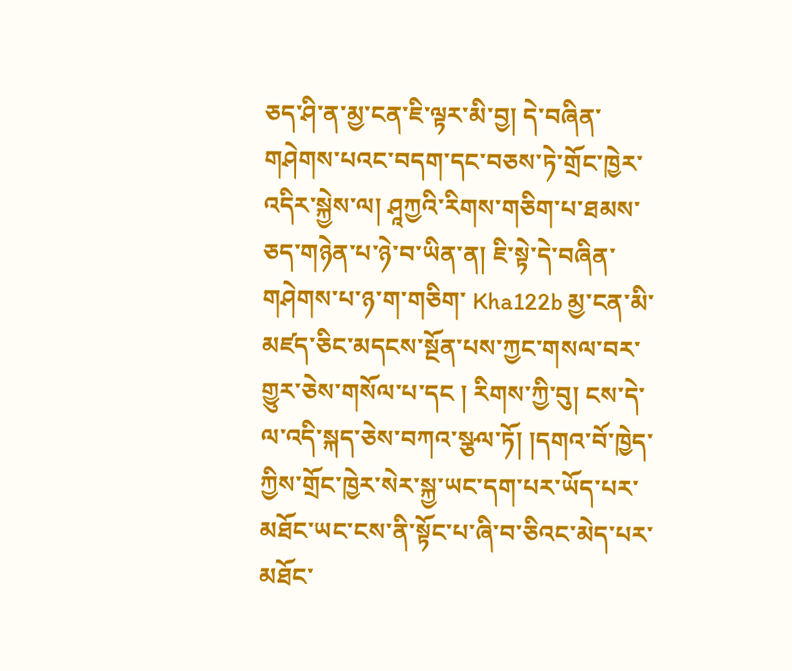ཅད་ཤི་ན་མྱ་ངན་ཇི་ལྟར་མི་བྱ། དེ་བཞིན་གཤེགས་པའང་བདག་དང་བཅས་ཏེ་གྲོང་ཁྱེར་འདིར་སྐྱེས་ལ། ཤཱཀྱའི་རིགས་གཅིག་པ་ཐམས་ཅད་གཉེན་པ་ཉེ་བ་ཡིན་ན། ཇི་སྟེ་དེ་བཞིན་གཤེགས་པ་ཉ་ག་གཅིག་ Kha122b མྱ་ངན་མི་མཛད་ཅིང་མདངས་སྔོན་པས་ཀྱང་གསལ་བར་གྱུར་ཅེས་གསོལ་པ་དང ། རིགས་ཀྱི་བུ། ངས་དེ་ལ་འདི་སྐད་ཅེས་བཀའ་སྩལ་ཏོ། །དགའ་བོ་ཁྱེད་ཀྱིས་གྲོང་ཁྱེར་སེར་སྐྱ་ཡང་དག་པར་ཡོད་པར་མཐོང་ཡང་ངས་ནི་སྟོང་པ་ཞི་བ་ཅིའང་མེད་པར་མཐོང་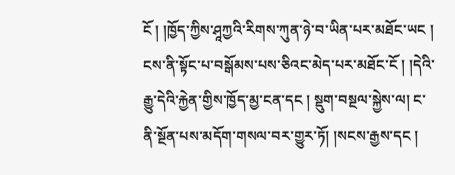ངོ ། །ཁྱོད་ཀྱིས་ཤཱཀྱའི་རིགས་ཀུན་ཉེ་བ་ཡིན་པར་མཐོང་ཡང ། ངས་ནི་སྟོང་པ་བསྒོམས་པས་ཅིའང་མེད་པར་མཐོང་ངོ ། །དེའི་རྒྱུ་དེའི་རྐྱེན་གྱིས་ཁྱོད་མྱ་ངན་དང ། སྡུག་བསྔལ་སྐྱེས་ལ། ང་ནི་སྔོན་པས་མདོག་གསལ་བར་གྱུར་ཏོ། །སངས་རྒྱས་དང །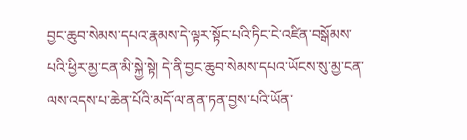བྱང་ཆུབ་སེམས་དཔའ་རྣམས་དེ་ལྟར་སྟོང་པའི་ཏིང་ངེ་འཛིན་བསྒོམས་པའི་ཕྱིར་མྱ་ངན་མི་སྐྱེ་སྟེ། དེ་ནི་བྱང་ཆུབ་སེམས་དཔའ་ཡོངས་སུ་མྱ་ངན་ལས་འདས་པ་ཆེན་པོའི་མདོ་ལ་ནན་ཏན་བྱས་པའི་ཡོན་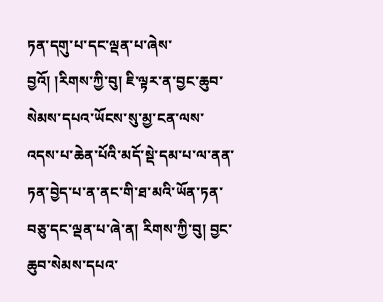ཏན་དགུ་པ་དང་ལྡན་པ་ཞེས་བྱའོ། །རིགས་ཀྱི་བུ། ཇི་ལྟར་ན་བྱང་ཆུབ་སེམས་དཔའ་ཡོངས་སུ་མྱ་ངན་ལས་འདས་པ་ཆེན་པོའི་མདོ་སྡེ་དམ་པ་ལ་ནན་ཏན་བྱེད་པ་ན་ནང་གི་ཐ་མའི་ཡོན་ཏན་བཅུ་དང་ལྡན་པ་ཞེ་ན། རིགས་ཀྱི་བུ། བྱང་ཆུབ་སེམས་དཔའ་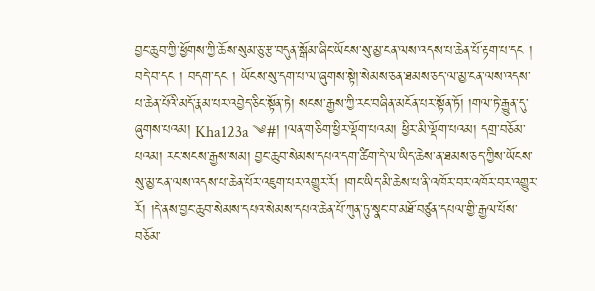བྱང་ཆུབ་ཀྱི་ཕྱོགས་ཀྱི་ཆོས་སུམ་ཅུ་རྩ་བདུན་སྒོམ་ཞིང་ཡོངས་སུ་མྱ་ངན་ལས་འདས་པ་ཆེན་པོ་རྟག་པ་དང ། བདེ་བ་དང ། བདག་དང ། ཡོངས་སུ་དག་པ་ལ་ཞུགས་སྟེ།་སེམས་ཅན་ཐམས་ཅད་ལ་མྱ་ངན་ལས་འདས་པ་ཆེན་པོའི་མདོ་རྣམ་པར་འབྱེད་ཅིང་སྟོན་ཏེ། སངས་རྒྱས་ཀྱི་རང་བཞིན་མངོན་པར་སྟོན་ཏོ། །གལ་ཏེ་རྒྱུན་དུ་ཞུགས་པའམ། Kha123a ༄#། །ལན་གཅིག་ཕྱིར་ལྡོག་པའམ། ཕྱིར་མི་ལྡོག་པའམ། དགྲ་བཅོམ་པའམ། རང་སངས་རྒྱས་སམ། བྱང་ཆུབ་སེམས་དཔའ་དག་ཚིག་དེ་ལ་ཡིད་ཆེས་ན་ཐམས་ཅད་ཀྱིས་ཡོངས་སུ་མྱ་ངན་ལས་འདས་པ་ཆེན་པོར་འཇུག་པར་འགྱུར་རོ། །གང་ཡིད་མི་ཆེས་པ་ནི་འཁོར་བར་འཁོར་བར་འགྱུར་རོ། །དེ་ནས་བྱང་ཆུབ་སེམས་དཔའ་སེམས་དཔའ་ཆེན་པོ་ཀུན་ཏུ་སྣང་བ་མཐོ་བཙུན་དཔལ་གྱི་རྒྱལ་པོས་བཅོམ་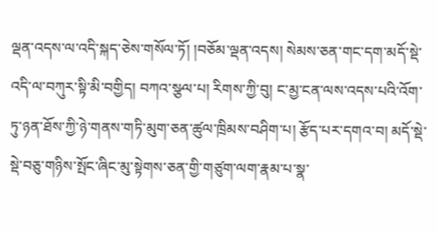ལྡན་འདས་ལ་འདི་སྐད་ཅེས་གསོལ་ཏོ། །བཅོམ་ལྡན་འདས། སེམས་ཅན་གང་དག་མདོ་སྡེ་འདི་ལ་བཀུར་སྟི་མི་བགྱིད། བཀའ་སྩལ་པ། རིགས་ཀྱི་བུ། ང་མྱ་ངན་ལས་འདས་པའི་འོག་ཏུ་ཉན་ཐོས་ཀྱི་ཉེ་གནས་གཏི་མུག་ཅན་ཚུལ་ཁྲིམས་བཤིག་པ། རྩོད་པར་དགའ་བ། མདོ་སྡེ་སྡེ་བཅུ་གཉིས་སྤོང་ཞིང་མུ་སྟེགས་ཅན་གྱི་གཙུག་ལག་རྣམ་པ་སྣ་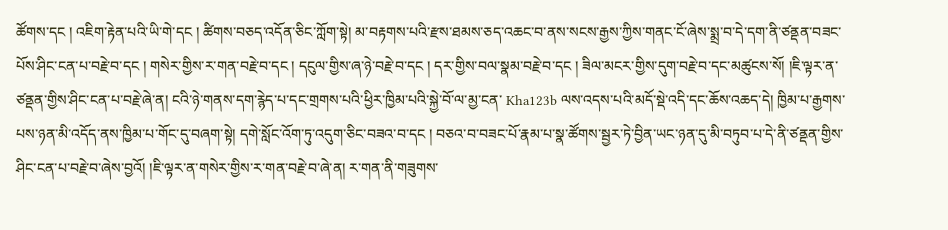ཚོགས་དང ། འཇིག་རྟེན་པའི་ཡི་གེ་དང ། ཚིགས་བཅད་འདོན་ཅིང་ཀློག་སྟེ། མ་བརྟགས་པའི་རྫས་ཐམས་ཅད་འཆང་བ་ནས་སངས་རྒྱས་ཀྱིས་གནང་ངོ་ཞེས་སྨྲ་བ་དེ་དག་ནི་ཙནྡན་བཟང་པོས་ཤིང་ངན་པ་བརྗེ་བ་དང ། གསེར་གྱིས་ར་གན་བརྗེ་བ་དང ། དངུལ་གྱིས་ཞ་ཉེ་བརྗེ་བ་དང ། དར་གྱིས་བལ་སྣམ་བརྗེ་བ་དང ། ཟིལ་མངར་གྱིས་དུག་བརྗེ་བ་དང་མཚུངས་སོ། །ཇི་ལྟར་ན་ཙནྡན་གྱིས་ཤིང་ངན་པ་བརྗེ་ཞེ་ན། ངའི་ཉེ་གནས་དག་རྙེད་པ་དང་གྲགས་པའི་ཕྱིར་ཁྱིམ་པའི་སྐྱེ་བོ་ལ་མྱ་ངན་ Kha123b ལས་འདས་པའི་མདོ་སྡེ་འདི་དང་ཆོས་འཆད་དེ། ཁྱིམ་པ་རྒྱགས་པས་ཉན་མི་འདོད་ནས་ཁྱིམ་པ་གོང་དུ་བཞག་སྟེ། དགེ་སློང་འོག་ཏུ་འདུག་ཅིང་བཟའ་བ་དང ། བཅའ་བ་བཟང་པོ་རྣམ་པ་སྣ་ཚོགས་སྦྱར་ཏེ་བྱིན་ཡང་ཉན་དུ་མི་བཏུབ་པ་དེ་ནི་ཙནྡན་གྱིས་ཤིང་ངན་པ་བརྗེ་བ་ཞེས་བྱའོ། །ཇི་ལྟར་ན་གསེར་གྱིས་ར་གན་བརྗེ་བ་ཞེ་ན། ར་གན་ནི་གཟུགས་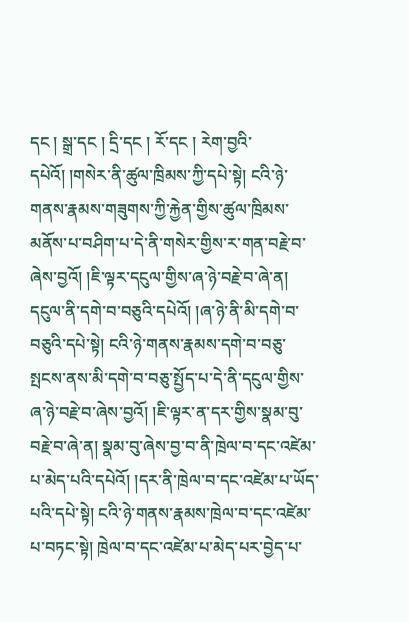དང ། སྒྲ་དང ། དྲི་དང ། རོ་དང ། རེག་བྱའི་དཔེའོ། །གསེར་ནི་ཚུལ་ཁྲིམས་ཀྱི་དཔེ་སྟེ། ངའི་ཉེ་གནས་རྣམས་གཟུགས་ཀྱི་རྐྱེན་གྱིས་ཚུལ་ཁྲིམས་མནོས་པ་བཤིག་པ་དེ་ནི་གསེར་གྱིས་ར་གན་བརྗེ་བ་ཞེས་བྱའོ། །ཇི་ལྟར་དངུལ་གྱིས་ཞ་ཉེ་བརྗེ་བ་ཞེ་ན། དངུལ་ནི་དགེ་བ་བཅུའི་དཔེའོ། །ཞ་ཉེ་ནི་མི་དགེ་བ་བཅུའི་དཔེ་སྟེ། ངའི་ཉེ་གནས་རྣམས་དགེ་བ་བཅུ་སྤངས་ནས་མི་དགེ་བ་བཅུ་སྤྱོད་པ་དེ་ནི་དངུལ་གྱིས་ཞ་ཉེ་བརྗེ་བ་ཞེས་བྱའོ། །ཇི་ལྟར་ན་དར་གྱིས་སྣམ་བུ་བརྗེ་བ་ཞེ་ན། སྣམ་བུ་ཞེས་བྱ་བ་ནི་ཁྲེལ་བ་དང་འཛེམ་པ་མེད་པའི་དཔེའོ། །དར་ནི་ཁྲེལ་བ་དང་འཛེམ་པ་ཡོད་པའི་དཔེ་སྟེ། ངའི་ཉེ་གནས་རྣམས་ཁྲེལ་བ་དང་འཛེམ་པ་བཏང་སྟེ། ཁྲེལ་བ་དང་འཛེམ་པ་མེད་པར་བྱེད་པ་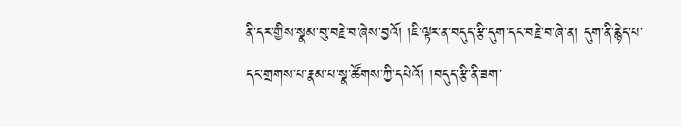ནི་དར་གྱིས་སྣམ་བུ་བརྗེ་བ་ཞེས་བྱའོ། །ཇི་ལྟར་ན་བདུད་རྩི་དུག་དང་བརྗེ་བ་ཞེ་ན། དུག་ནི་རྙེད་པ་དང་གྲགས་པ་རྣམ་པ་སྣ་ཚོགས་ཀྱི་དཔེའོ། །བདུད་རྩི་ནི་ཟག་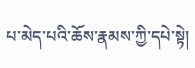པ་མེད་པའི་ཆོས་རྣམས་ཀྱི་དཔེ་སྟེ།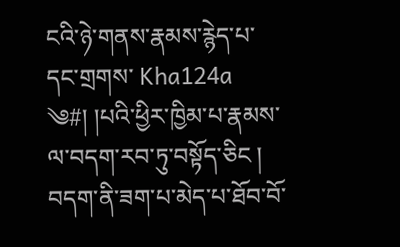ངའི་ཉེ་གནས་རྣམས་རྙེད་པ་དང་གྲགས་ Kha124a ༄#། །པའི་ཕྱིར་ཁྱིམ་པ་རྣམས་ལ་བདག་རབ་ཏུ་བསྟོད་ཅིང ། བདག་ནི་ཟག་པ་མེད་པ་ཐོབ་བོ་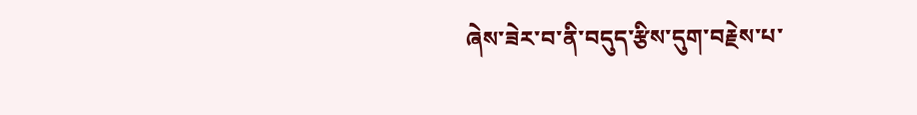ཞེས་ཟེར་བ་ནི་བདུད་རྩིས་དུག་བརྗེས་པ་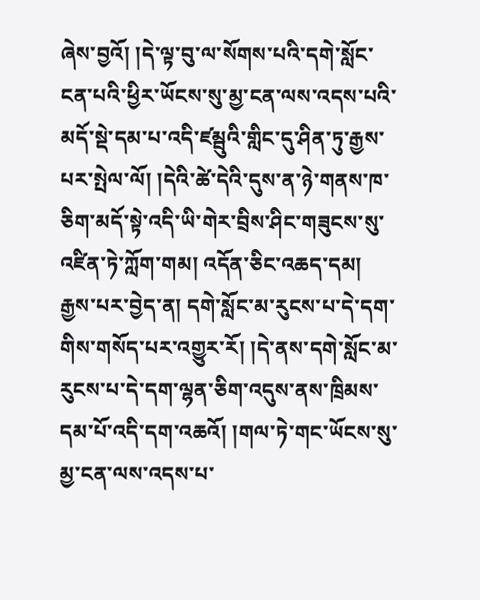ཞེས་བྱའོ། །དེ་ལྟ་བུ་ལ་སོགས་པའི་དགེ་སློང་ངན་པའི་ཕྱིར་ཡོངས་སུ་མྱ་ངན་ལས་འདས་པའི་མདོ་སྡེ་དམ་པ་འདི་ཛམྦུའི་གླིང་དུ་ཤིན་ཏུ་རྒྱས་པར་སྤེལ་ལོ། །དེའི་ཚེ་དེའི་དུས་ན་ཉེ་གནས་ཁ་ཅིག་མདོ་སྟེ་འདི་ཡི་གེར་བྲིས་ཤིང་གཟུངས་སུ་འཛིན་ཏེ་ཀློག་གམ། འདོན་ཅིང་འཆད་དམ། རྒྱས་པར་བྱེད་ན། དགེ་སློང་མ་རུངས་པ་དེ་དག་གིས་གསོད་པར་འགྱུར་རོ། །དེ་ནས་དགེ་སློང་མ་རུངས་པ་དེ་དག་ལྷན་ཅིག་འདུས་ནས་ཁྲིམས་དམ་པོ་འདི་དག་འཆའོ། །གལ་ཏེ་གང་ཡོངས་སུ་མྱ་ངན་ལས་འདས་པ་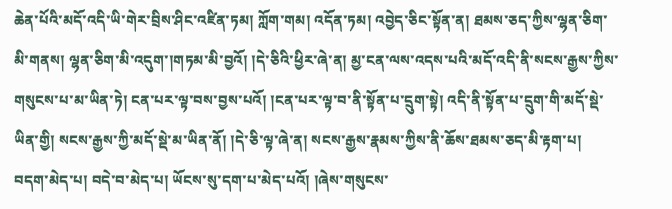ཆེན་པོའི་མདོ་འདི་ཡི་གེར་བྲིས་ཤིང་འཛིན་ཏམ། ཀློག་གམ། འདོན་ཏམ། འབྱེད་ཅིང་སྟོན་ན། ཐམས་ཅད་ཀྱིས་ལྷན་ཅིག་མི་གནས། ལྷན་ཅིག་མི་འདུག་།གཏམ་མི་བྱའོ། །དེ་ཅིའི་ཕྱིར་ཞེ་ན། མྱ་ངན་ལས་འདས་པའི་མདོ་འདི་ནི་སངས་རྒྱས་ཀྱིས་གསུངས་པ་མ་ཡིན་ཏེ། ངན་པར་ལྟ་བས་བྱས་པའོ། །ངན་པར་ལྟ་བ་ནི་སྟོན་པ་དྲུག་སྟེ། འདི་ནི་སྟོན་པ་དྲུག་གི་མདོ་སྡེ་ཡིན་གྱི། སངས་རྒྱས་ཀྱི་མདོ་སྡེ་མ་ཡིན་ནོ། །དེ་ཅི་ལྟ་ཞེ་ན། སངས་རྒྱས་རྣམས་ཀྱིས་ནི་ཆོས་ཐམས་ཅད་མི་རྟག་པ། བདག་མེད་པ། བདེ་བ་མེད་པ། ཡོངས་སུ་དག་པ་མེད་པའོ། །ཞེས་གསུངས་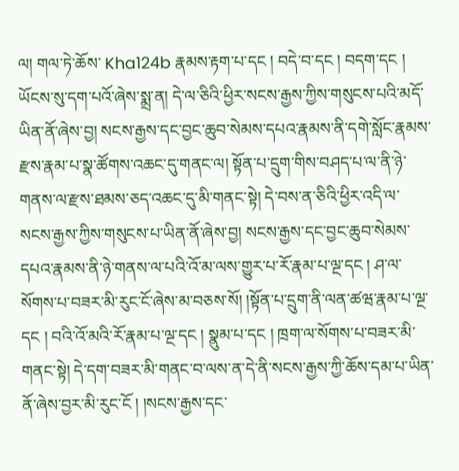ལ། གལ་ཏེ་ཆོས་ Kha124b རྣམས་རྟག་པ་དང ། བདེ་བ་དང ། བདག་དང ། ཡོངས་སུ་དག་པའོ་ཞེས་སྨྲ་ན། དེ་ལ་ཅིའི་ཕྱིར་སངས་རྒྱས་ཀྱིས་གསུངས་པའི་མདོ་ཡིན་ནོ་ཞེས་བྱ། སངས་རྒྱས་དང་བྱང་ཆུབ་སེམས་དཔའ་རྣམས་ནི་དགེ་སློང་རྣམས་རྫས་རྣམ་པ་སྣ་ཚོགས་འཆང་དུ་གནང་ལ། སྟོན་པ་དྲུག་གིས་བཤད་པ་ལ་ནི་ཉེ་གནས་ལ་རྫས་ཐམས་ཅད་འཆང་དུ་མི་གནང་སྟེ། དེ་བས་ན་ཅིའི་ཕྱིར་འདི་ལ་སངས་རྒྱས་ཀྱིས་གསུངས་པ་ཡིན་ནོ་ཞེས་བྱ། སངས་རྒྱས་དང་བྱང་ཆུབ་སེམས་དཔའ་རྣམས་ནི་ཉེ་གནས་ལ་པའི་འོ་མ་ལས་གྱུར་པ་རོ་རྣམ་པ་ལྔ་དང ། ཤ་ལ་སོགས་པ་བཟར་མི་རུང་ངོ་ཞེས་མ་བཅས་སོ། །སྟོན་པ་དྲུག་ནི་ལན་ཚཝ་རྣམ་པ་ལྔ་དང ། བའི་འོ་མའི་རོ་རྣམ་པ་ལྔ་དང ། སྣུམ་པ་དང ། ཁྲག་ལ་སོགས་པ་བཟར་མི་གནང་སྟེ། དེ་དག་བཟར་མི་གནང་བ་ལས་ན་དེ་ནི་སངས་རྒྱས་ཀྱི་ཆོས་དམ་པ་ཡིན་ནོ་ཞེས་བྱར་མི་རུང་ངོ ། །སངས་རྒྱས་དང་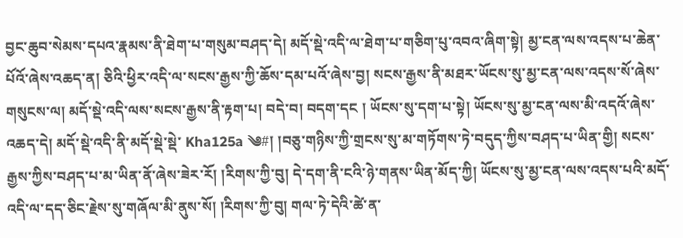བྱང་ཆུབ་སེམས་དཔའ་རྣམས་ནི་ཐེག་པ་གསུམ་བཤད་དེ། མདོ་སྡེ་འདི་ལ་ཐེག་པ་གཅིག་པུ་འབའ་ཞིག་སྟེ། མྱ་ངན་ལས་འདས་པ་ཆེན་པོའོ་ཞེས་འཆད་ན། ཅིའི་ཕྱིར་འདི་ལ་སངས་རྒྱས་ཀྱི་ཆོས་དམ་པའོ་ཞེས་བྱ། སངས་རྒྱས་ནི་མཐར་ཡོངས་སུ་མྱ་ངན་ལས་འདས་སོ་ཞེས་གསུངས་ལ། མདོ་སྡེ་འདི་ལས་སངས་རྒྱས་ནི་རྟག་པ། བདེ་བ། བདག་དང ། ཡོངས་སུ་དག་པ་སྟེ། ཡོངས་སུ་མྱ་ངན་ལས་མི་འདའོ་ཞེས་འཆད་དེ། མདོ་སྡེ་འདི་ནི་མདོ་སྡེ་སྡེ་ Kha125a ༄#། །བཅུ་གཉིས་ཀྱི་གྲངས་སུ་མ་གཏོགས་ཏེ་བདུད་ཀྱིས་བཤད་པ་ཡིན་གྱི། སངས་རྒྱས་ཀྱིས་བཤད་པ་མ་ཡིན་ནོ་ཞེས་ཟེར་རོ། །རིགས་ཀྱི་བུ། དེ་དག་ནི་ངའི་ཉེ་གནས་ཡིན་མོད་ཀྱི། ཡོངས་སུ་མྱ་ངན་ལས་འདས་པའི་མདོ་འདི་ལ་དད་ཅིང་རྗེས་སུ་གཞོལ་མི་ནུས་སོ། །རིགས་ཀྱི་བུ། གལ་ཏེ་དེའི་ཚེ་ན་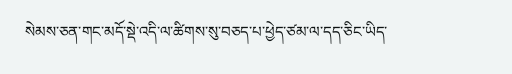སེམས་ཅན་གང་མདོ་སྡེ་འདི་ལ་ཚིགས་སུ་བཅད་པ་ཕྱེད་ཙམ་ལ་དད་ཅིང་ཡིད་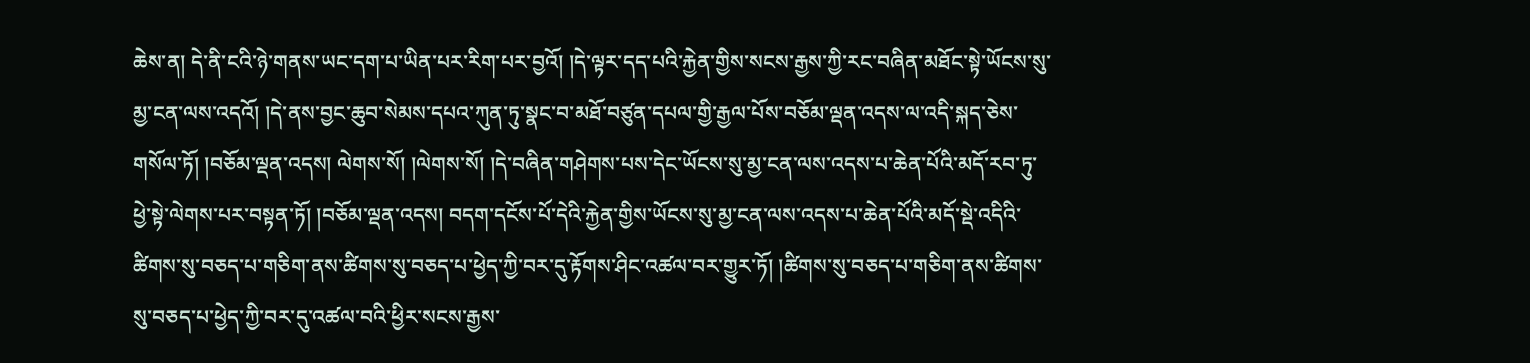ཆེས་ན། དེ་ནི་ངའི་ཉེ་གནས་ཡང་དག་པ་ཡིན་པར་རིག་པར་བྱའོ། །དེ་ལྟར་དད་པའི་རྐྱེན་གྱིས་སངས་རྒྱས་ཀྱི་རང་བཞིན་མཐོང་སྟེ་ཡོངས་སུ་མྱ་ངན་ལས་འདའོ། །དེ་ནས་བྱང་ཆུབ་སེམས་དཔའ་ཀུན་ཏུ་སྣང་བ་མཐོ་བཙུན་དཔལ་གྱི་རྒྱལ་པོས་བཅོམ་ལྡན་འདས་ལ་འདི་སྐད་ཅེས་གསོལ་ཏོ། །བཅོམ་ལྡན་འདས། ལེགས་སོ། །ལེགས་སོ། །དེ་བཞིན་གཤེགས་པས་དེང་ཡོངས་སུ་མྱ་ངན་ལས་འདས་པ་ཆེན་པོའི་མདོ་རབ་ཏུ་ཕྱེ་སྟེ་ལེགས་པར་བསྟན་ཏོ། །བཅོམ་ལྡན་འདས། བདག་དངོས་པོ་དེའི་རྐྱེན་གྱིས་ཡོངས་སུ་མྱ་ངན་ལས་འདས་པ་ཆེན་པོའི་མདོ་སྡེ་འདིའི་ཚིགས་སུ་བཅད་པ་གཅིག་ནས་ཚིགས་སུ་བཅད་པ་ཕྱེད་ཀྱི་བར་དུ་རྟོགས་ཤིང་འཚལ་བར་གྱུར་ཏོ། །ཚིགས་སུ་བཅད་པ་གཅིག་ནས་ཚིགས་སུ་བཅད་པ་ཕྱེད་ཀྱི་བར་དུ་འཚལ་བའི་ཕྱིར་སངས་རྒྱས་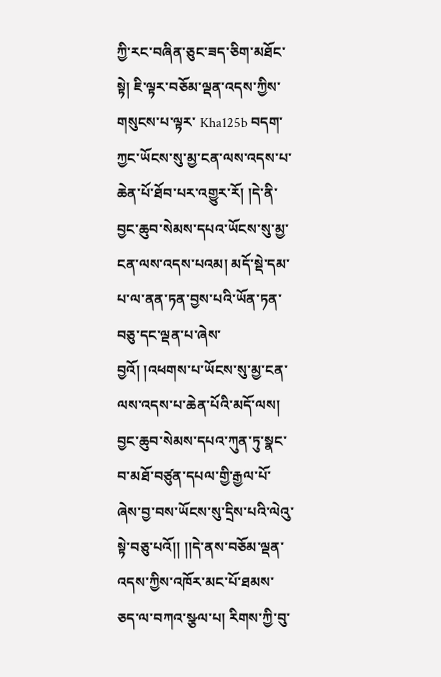ཀྱི་རང་བཞིན་ཅུང་ཟད་ཅིག་མཐོང་སྟེ། ཇི་ལྟར་བཅོམ་ལྡན་འདས་ཀྱིས་གསུངས་པ་ལྟར་ Kha125b བདག་ཀྱང་ཡོངས་སུ་མྱ་ངན་ལས་འདས་པ་ཆེན་པོ་ཐོབ་པར་འགྱུར་རོ། །དེ་ནི་བྱང་ཆུབ་སེམས་དཔའ་ཡོངས་སུ་མྱ་ངན་ལས་འདས་པའམ། མདོ་སྡེ་དམ་པ་ལ་ནན་ཏན་བྱས་པའི་ཡོན་ཏན་བཅུ་དང་ལྡན་པ་ཞེས་བྱའོ། །འཕགས་པ་ཡོངས་སུ་མྱ་ངན་ལས་འདས་པ་ཆེན་པོའི་མདོ་ལས། བྱང་ཆུབ་སེམས་དཔའ་ཀུན་ཏུ་སྣང་བ་མཐོ་བཙུན་དཔལ་གྱི་རྒྱལ་པོ་ཞེས་བྱ་བས་ཡོངས་སུ་དྲིས་པའི་ལེའུ་སྟེ་བཅུ་པའོ།། །།དེ་ནས་བཅོམ་ལྡན་འདས་ཀྱིས་འཁོར་མང་པོ་ཐམས་ཅད་ལ་བཀའ་སྩལ་པ། རིགས་ཀྱི་བུ་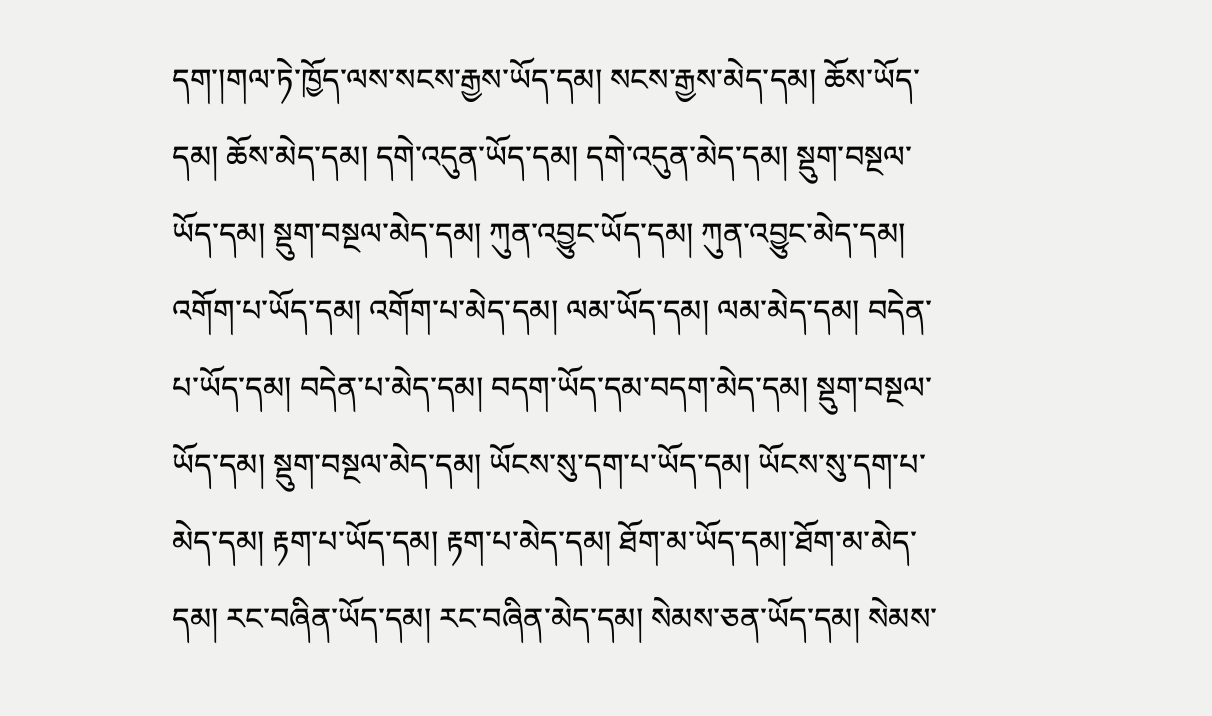དག་།གལ་ཏེ་ཁྱོད་ལས་སངས་རྒྱས་ཡོད་དམ། སངས་རྒྱས་མེད་དམ། ཆོས་ཡོད་དམ། ཆོས་མེད་དམ། དགེ་འདུན་ཡོད་དམ། དགེ་འདུན་མེད་དམ། སྡུག་བསྔལ་ཡོད་དམ། སྡུག་བསྔལ་མེད་དམ། ཀུན་འབྱུང་ཡོད་དམ། ཀུན་འབྱུང་མེད་དམ། འགོག་པ་ཡོད་དམ། འགོག་པ་མེད་དམ། ལམ་ཡོད་དམ། ལམ་མེད་དམ། བདེན་པ་ཡོད་དམ། བདེན་པ་མེད་དམ། བདག་ཡོད་དམ་བདག་མེད་དམ། སྡུག་བསྔལ་ཡོད་དམ། སྡུག་བསྔལ་མེད་དམ། ཡོངས་སུ་དག་པ་ཡོད་དམ། ཡོངས་སུ་དག་པ་མེད་དམ། རྟག་པ་ཡོད་དམ། རྟག་པ་མེད་དམ། ཐོག་མ་ཡོད་དམ།་ཐོག་མ་མེད་དམ། རང་བཞིན་ཡོད་དམ། རང་བཞིན་མེད་དམ། སེམས་ཅན་ཡོད་དམ། སེམས་